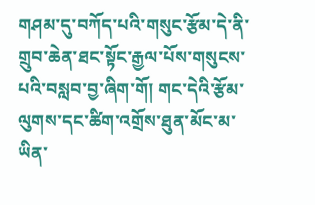གཤམ་དུ་བཀོད་པའི་གསུང་རྩོམ་དེ་ནི་གྲུབ་ཆེན་ཐང་སྟོང་རྒྱལ་པོས་གསུངས་པའི་བསླབ་བྱ་ཞིག་གོ། གང་དེའི་རྩོམ་ལུགས་དང་ཚིག་འགྲོས་ཐུན་མོང་མ་ཡིན་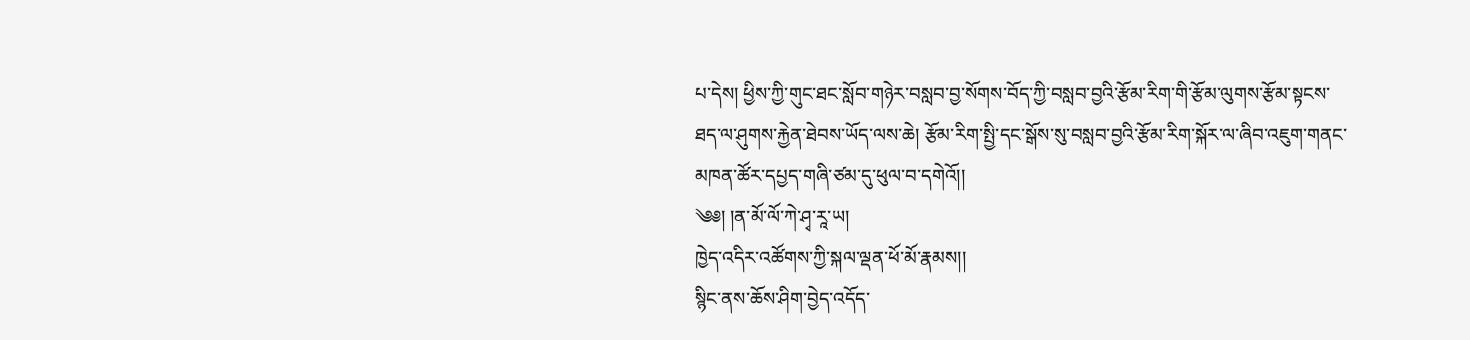པ་དེས། ཕྱིས་ཀྱི་གུང་ཐང་སློབ་གཉེར་བསླབ་བྱ་སོགས་བོད་ཀྱི་བསླབ་བྱའི་རྩོམ་རིག་གི་རྩོམ་ལུགས་རྩོམ་སྟངས་ཐད་ལ་ཤུགས་རྐྱེན་ཐེབས་ཡོད་ལས་ཆེ། རྩོམ་རིག་སྤྱི་དང་སྒོས་སུ་བསླབ་བྱའི་རྩོམ་རིག་སྐོར་ལ་ཞིབ་འཇུག་གནང་མཁན་ཚོར་དཔྱད་གཞི་ཙམ་དུ་ཕུལ་བ་དགེའོ།།
༄༅། །ན་མོ་ལོ་ཀེ་ཤྭ་རཱ་ཡ།
ཁྱེད་འདིར་འཚོགས་ཀྱི་སྐལ་ལྡན་ཕོ་མོ་རྣམས།།
སྙིང་ནས་ཆོས་ཤིག་བྱེད་འདོད་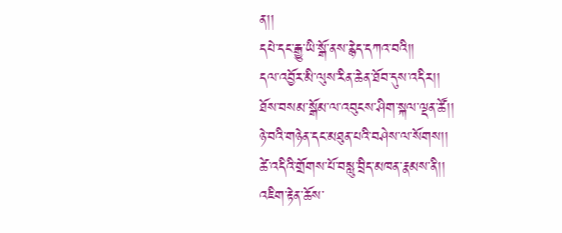ན།།
དཔེ་དང་རྒྱུ་ཡི་སྒོ་ནས་རྙེད་དཀའ་བའི།།
དལ་འབྱོར་མི་ལུས་རིན་ཆེན་ཐོབ་དུས་འདིར།།
ཐོས་བསམ་སྒོམ་ལ་འབུངས་ཤིག་སྐལ་ལྡན་ཚོ།།
ཉེ་བའི་གཉེན་དང་མཐུན་པའི་བཤེས་ལ་སོགས།།
ཚེ་འདིའི་གྲོགས་པོ་བསླུ་བྲིད་མཁན་རྣམས་ནི།།
འཇིག་རྟེན་ཆོས་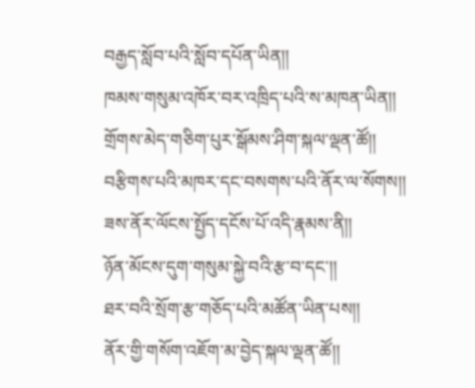བརྒྱད་སློབ་པའི་སློབ་དཔོན་ཡིན།།
ཁམས་གསུམ་འཁོར་བར་འཁྲིད་པའི་ས་མཁན་ཡིན།།
གྲོགས་མེད་གཅིག་པུར་སྒོམས་ཤིག་སྐལ་ལྡན་ཚོ།།
བརྩིགས་པའི་མཁར་དང་བསགས་པའི་ནོར་ལ་སོགས།།
ཟས་ནོར་ལོངས་སྤྱོད་དངོས་པོ་འདི་རྣམས་ནི།།
ཉོན་མོངས་དུག་གསུམ་སྐྱེ་བའི་རྩ་བ་དང་།།
ཐར་བའི་སྲོག་རྩ་གཅོད་པའི་མཚོན་ཡིན་པས།།
ནོར་གྱི་གསོག་འཇོག་མ་བྱེད་སྐལ་ལྡན་ཚོ།།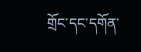གྲོང་དང་དགོན་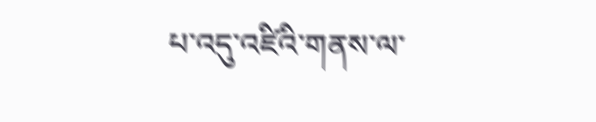པ་འདུ་འཛིའི་གནས་ལ་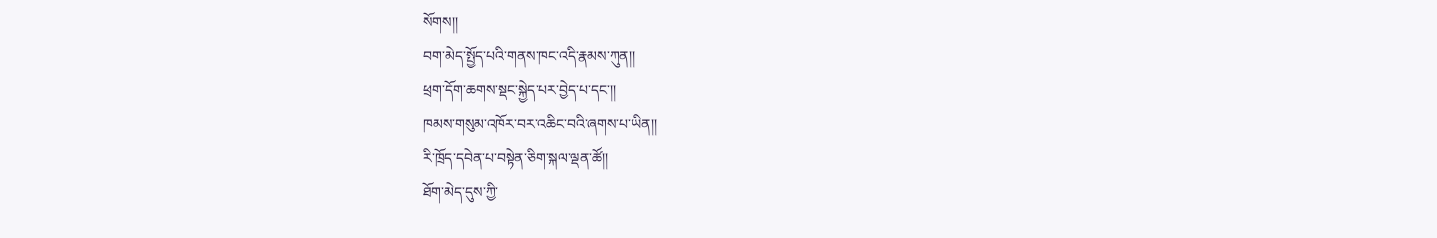སོགས།།
བག་མེད་སྤྱོད་པའི་གནས་ཁང་འདི་རྣམས་ཀུན།།
ཕྲག་དོག་ཆགས་སྡང་སྐྱེད་པར་བྱེད་པ་དང་།།
ཁམས་གསུམ་འཁོར་བར་འཆིང་བའི་ཞགས་པ་ཡིན།།
རི་ཁྲོད་དབེན་པ་བསྟེན་ཅིག་སྐལ་ལྡན་ཚོ།།
ཐོག་མེད་དུས་ཀྱི་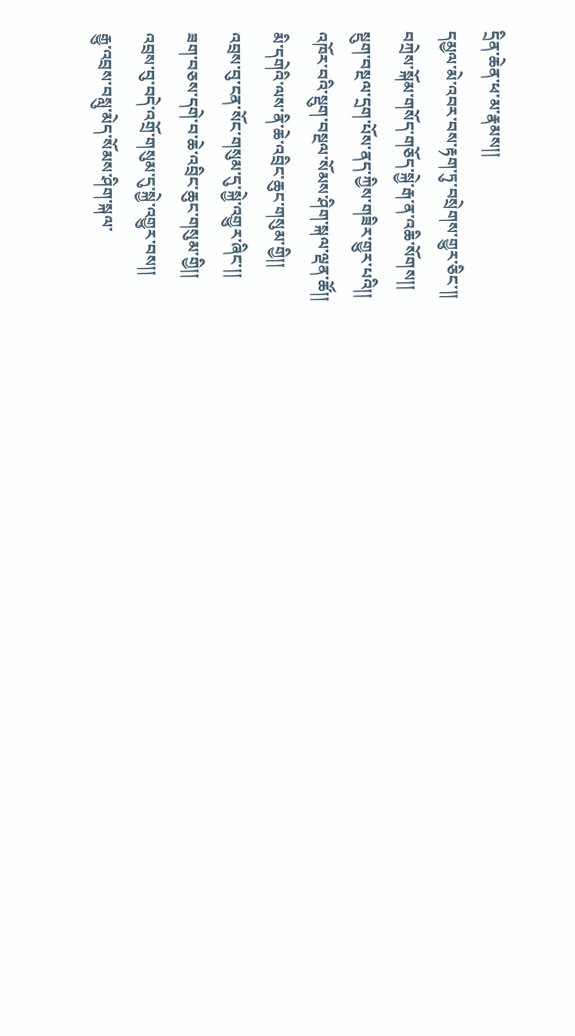དྲིན་ཆེན་ཕ་མ་རྣམས།།
དམྱལ་མེ་འབར་བས་རྟག་ཏུ་བསྲེགས་གྱུར་ཅིང་།།
བཀྲེས་སྐོམ་གསོད་གཅོད་སྐྱེ་རྒ་ན་འཆི་སོགས།།
སྡུག་བསྔལ་དྲག་པོས་ནད་ཀྱིས་གཟིར་གྱུར་པའི།།
འཁོར་བའི་སྡུག་བསྔལ་སོམས་ཤིག་སྐལ་ལྡན་ཚོ།།
མི་དགེའི་ལས་ནི་ཆེ་འབྲིང་ཆུང་གསུམ་གྱི།།
འབྲས་བུ་ངན་སོང་གསུམ་དུ་སྐྱེ་འགྱུར་ཞིང་།།
ཟག་བཅས་དགེ་བ་ཆེ་འབྲིང་ཆུང་གསུམ་གྱི།།
འབྲས་བུ་བདེ་འགྲོ་གསུམ་དུ་སྐྱེ་འགྱུར་བས།།
རྒྱུ་འབྲས་བསླུ་མེད་སོམས་ཤིག་སྐལ་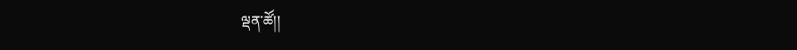ལྡན་ཚོ།།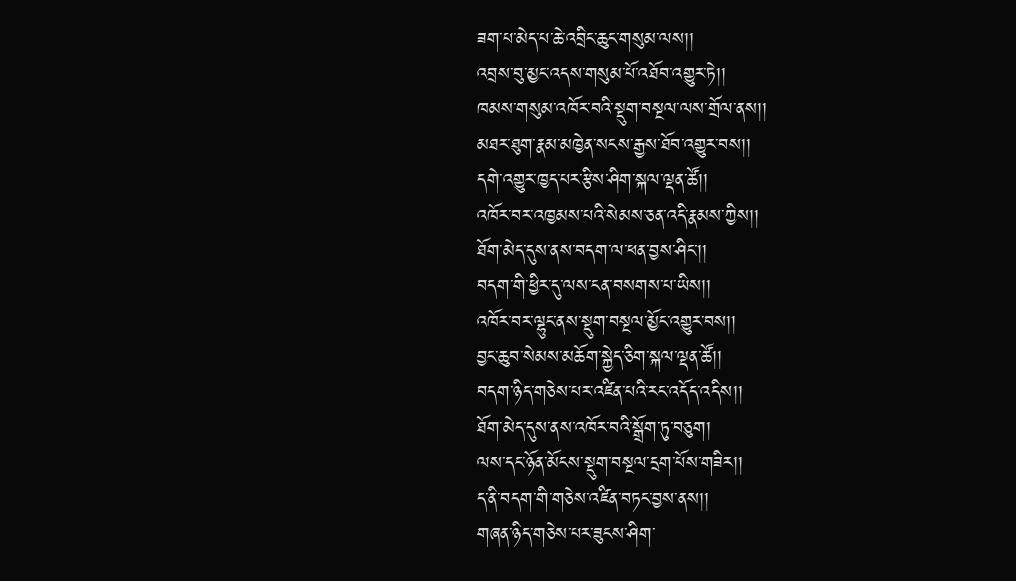ཟག་པ་མེད་པ་ཆེ་འབྲིང་ཆུང་གསུམ་ལས།།
འབྲས་བུ་མྱང་འདས་གསུམ་པོ་འཐོབ་འགྱུར་ཏེ།།
ཁམས་གསུམ་འཁོར་བའི་སྡུག་བསྔལ་ལས་གྲོལ་ནས།།
མཐར་ཐུག་རྣམ་མཁྱེན་སངས་རྒྱས་ཐོབ་འགྱུར་བས།།
དགེ་འགྱུར་ཁྱད་པར་རྩིས་ཤིག་སྐལ་ལྡན་ཚོ།།
འཁོར་བར་འཁྱམས་པའི་སེམས་ཅན་འདི་རྣམས་ཀྱིས།།
ཐོག་མེད་དུས་ནས་བདག་ལ་ཕན་བྱས་ཤིང་།།
བདག་གི་ཕྱིར་དུ་ལས་ངན་བསགས་པ་ཡིས།།
འཁོར་བར་ལྷུང་ནས་སྡུག་བསྔལ་མྱོང་འགྱུར་བས།།
བྱང་ཆུབ་སེམས་མཆོག་སྐྱེད་ཅིག་སྐལ་ལྡན་ཚོ།།
བདག་ཉིད་གཅེས་པར་འཛིན་པའི་རང་འདོད་འདིས།།
ཐོག་མེད་དུས་ནས་འཁོར་བའི་སྒྲོག་ཏུ་བཅུག།
ལས་དང་ཉོན་མོངས་སྡུག་བསྔལ་དྲག་པོས་གཟིར།།
ད་ནི་བདག་གི་གཅེས་འཛིན་བཏང་བྱས་ནས།།
གཞན་ཉིད་གཅེས་པར་ཟུངས་ཤིག་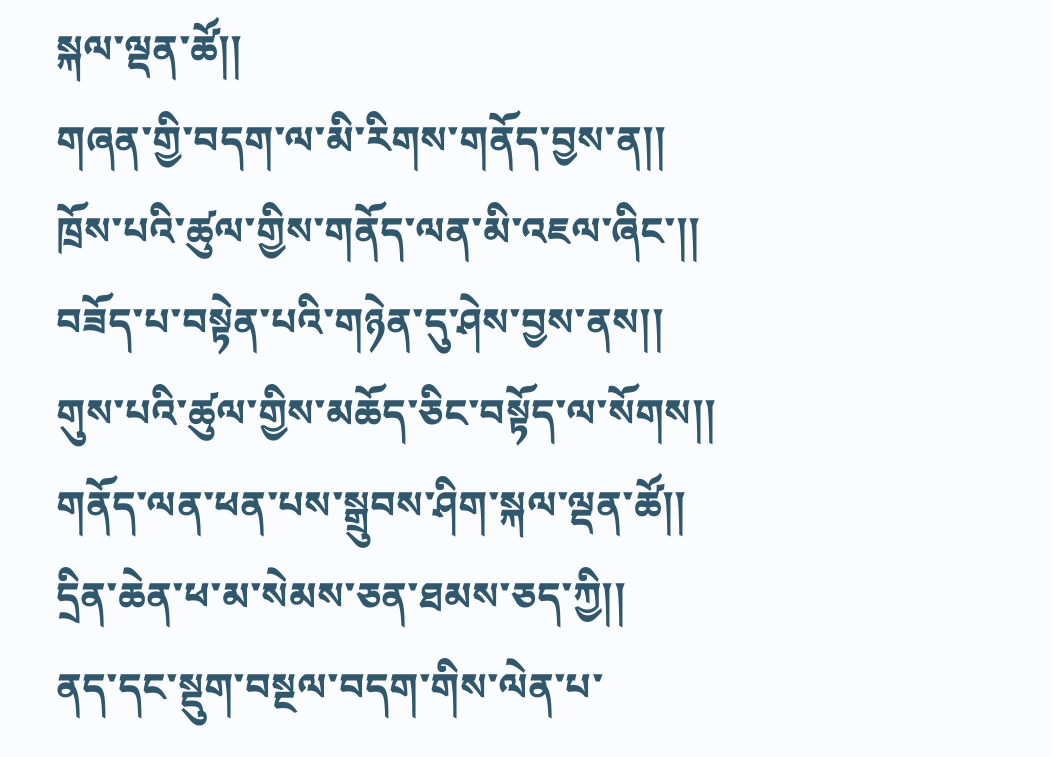སྐལ་ལྡན་ཚོ།།
གཞན་གྱི་བདག་ལ་མི་རིགས་གནོད་བྱས་ན།།
ཁྲོས་པའི་ཚུལ་གྱིས་གནོད་ལན་མི་འཇལ་ཞིང་།།
བཟོད་པ་བསྟེན་པའི་གཉེན་དུ་ཤེས་བྱས་ནས།།
གུས་པའི་ཚུལ་གྱིས་མཆོད་ཅིང་བསྟོད་ལ་སོགས།།
གནོད་ལན་ཕན་པས་སྒྲུབས་ཤིག་སྐལ་ལྡན་ཚོ།།
དྲིན་ཆེན་ཕ་མ་སེམས་ཅན་ཐམས་ཅད་ཀྱི།།
ནད་དང་སྡུག་བསྔལ་བདག་གིས་ལེན་པ་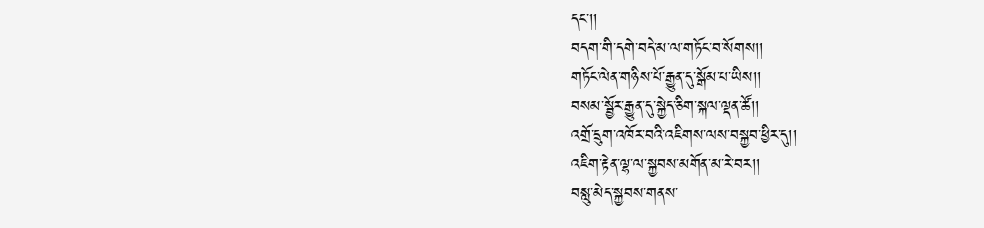དང་།།
བདག་གི་དགེ་བདེ་མ་ལ་གཏོང་བ་སོགས།།
གཏོང་ལེན་གཉིས་པོ་རྒྱུན་དུ་སྒོམ་པ་ཡིས།།
བསམ་སྦྱོར་རྒྱུན་དུ་སྐྱེད་ཅིག་སྐལ་ལྡན་ཚོ།།
འགྲོ་དྲུག་འཁོར་བའི་འཇིགས་ལས་བསྐྱབ་ཕྱིར་དུ།།
འཇིག་རྟེན་ལྷ་ལ་སྐྱབས་མགོན་མ་རེ་བར།།
བསླུ་མེད་སྐྱབས་གནས་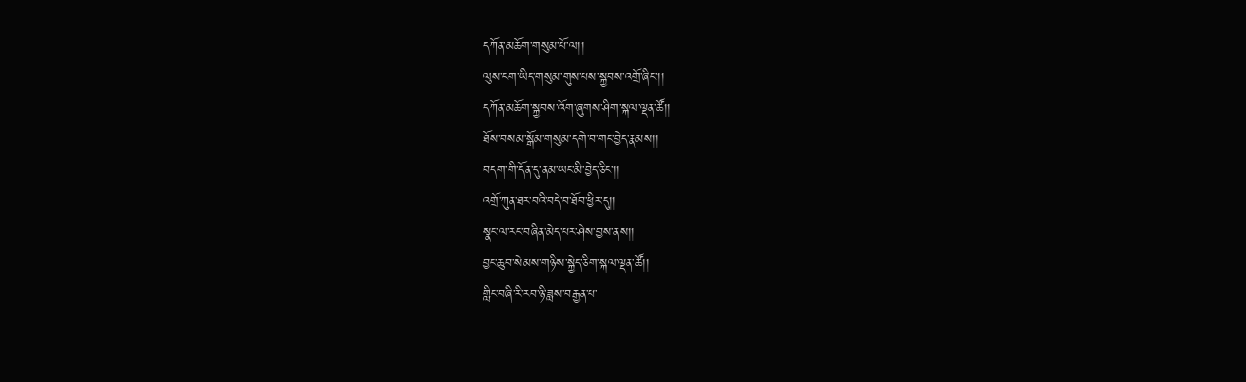དཀོན་མཆོག་གསུམ་པོ་ལ།།
ལུས་ངག་ཡིད་གསུམ་གུས་པས་སྐྱབས་འགྲོ་ཞིང་།།
དཀོན་མཆོག་སྐྱབས་འོག་ཞུགས་ཤིག་སྐལ་ལྡན་ཚོ།།
ཐོས་བསམ་སྒོམ་གསུམ་དགེ་བ་གང་བྱེད་རྣམས།།
བདག་གི་དོན་དུ་ནམ་ཡང་མི་བྱེད་ཅིང་།།
འགྲོ་ཀུན་ཐར་བའི་བདེ་བ་ཐོབ་ཕྱིར་དུ།།
སྣང་ལ་རང་བཞིན་མེད་པར་ཤེས་བྱས་ནས།།
བྱང་ཆུབ་སེམས་གཉིས་སྐྱེད་ཅིག་སྐལ་ལྡན་ཚོ།།
གླིང་བཞི་རི་རབ་ཉི་ཟླས་བརྒྱན་པ་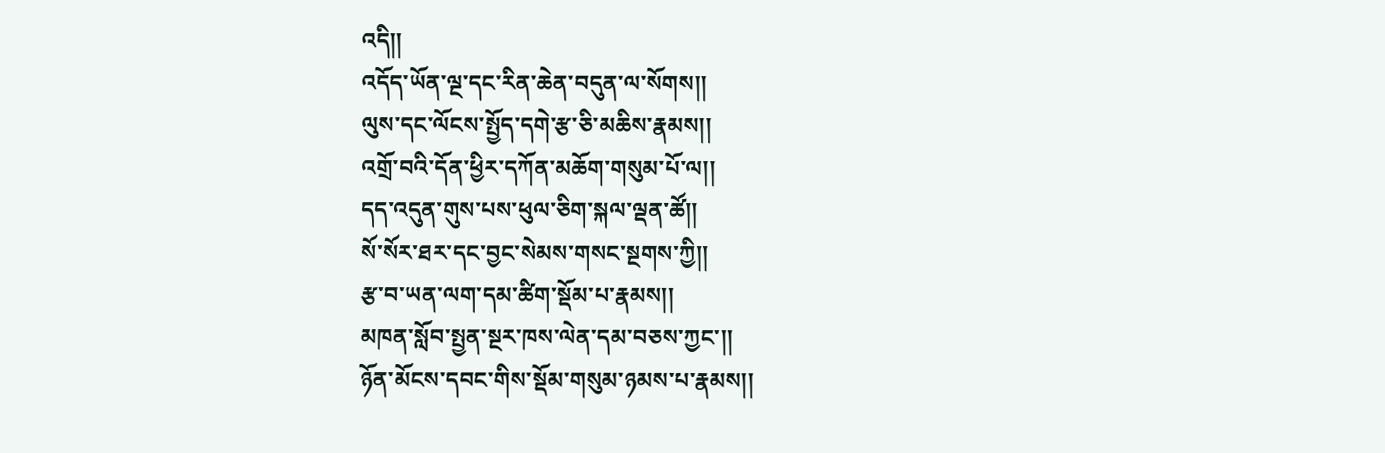འདི།།
འདོད་ཡོན་ལྔ་དང་རིན་ཆེན་བདུན་ལ་སོགས།།
ལུས་དང་ལོངས་སྤྱོད་དགེ་རྩ་ཅི་མཆིས་རྣམས།།
འགྲོ་བའི་དོན་ཕྱིར་དཀོན་མཆོག་གསུམ་པོ་ལ།།
དད་འདུན་གུས་པས་ཕུལ་ཅིག་སྐལ་ལྡན་ཚོ།།
སོ་སོར་ཐར་དང་བྱང་སེམས་གསང་སྔགས་ཀྱི།།
རྩ་བ་ཡན་ལག་དམ་ཚིག་སྡོམ་པ་རྣམས།།
མཁན་སློབ་སྤྱན་སྔར་ཁས་ལེན་དམ་བཅས་ཀྱང་།།
ཉོན་མོངས་དབང་གིས་སྡོམ་གསུམ་ཉམས་པ་རྣམས།།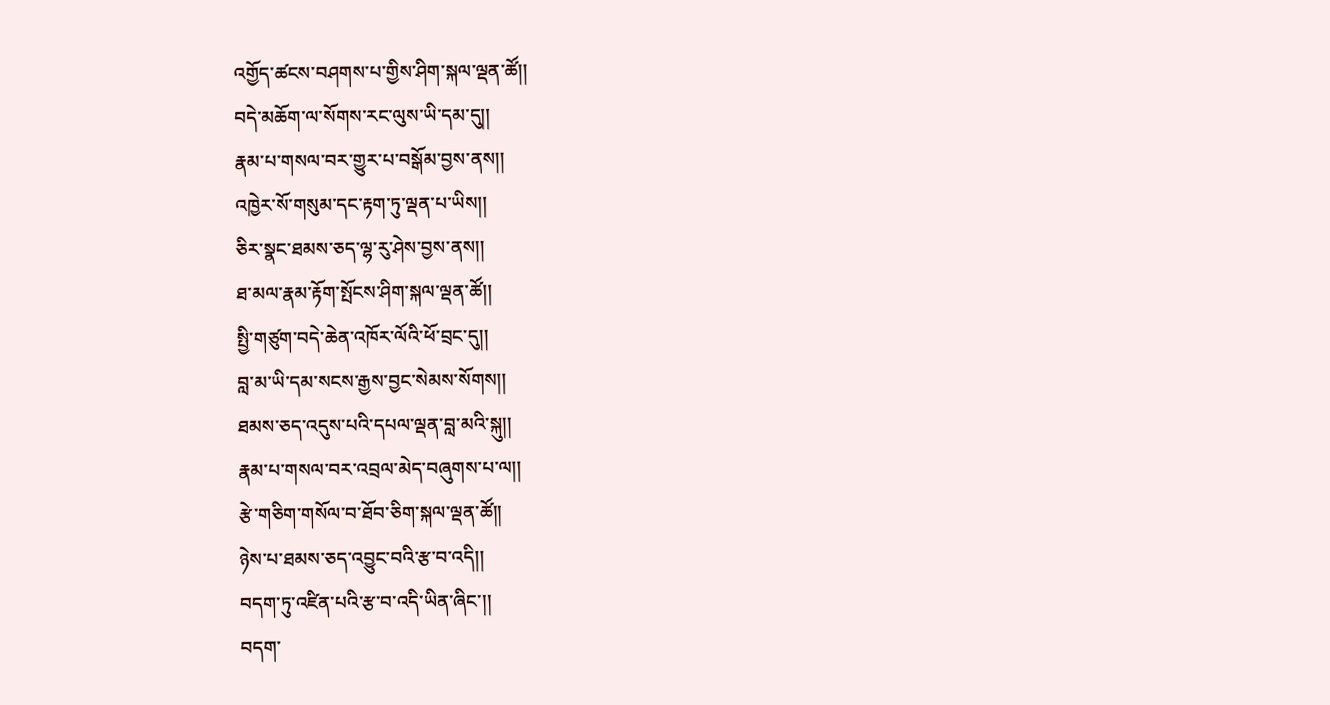འགྱོད་ཚངས་བཤགས་པ་གྱིས་ཤིག་སྐལ་ལྡན་ཚོ།།
བདེ་མཆོག་ལ་སོགས་རང་ལུས་ཡི་དམ་དུ།།
རྣམ་པ་གསལ་བར་གྱུར་པ་བསྒོམ་བྱས་ནས།།
འཁྱེར་སོ་གསུམ་དང་རྟག་ཏུ་ལྡན་པ་ཡིས།།
ཅིར་སྣང་ཐམས་ཅད་ལྷ་རུ་ཤེས་བྱས་ནས།།
ཐ་མལ་རྣམ་རྟོག་སྤོངས་ཤིག་སྐལ་ལྡན་ཚོ།།
སྤྱི་གཙུག་བདེ་ཆེན་འཁོར་ལོའི་ཕོ་བྲང་དུ།།
བླ་མ་ཡི་དམ་སངས་རྒྱས་བྱང་སེམས་སོགས།།
ཐམས་ཅད་འདུས་པའི་དཔལ་ལྡན་བླ་མའི་སྐུ།།
རྣམ་པ་གསལ་བར་འབྲལ་མེད་བཞུགས་པ་ལ།།
རྩེ་གཅིག་གསོལ་བ་ཐོབ་ཅིག་སྐལ་ལྡན་ཚོ།།
ཉེས་པ་ཐམས་ཅད་འབྱུང་བའི་རྩ་བ་འདི།།
བདག་ཏུ་འཛིན་པའི་རྩ་བ་འདི་ཡིན་ཞིང་།།
བདག་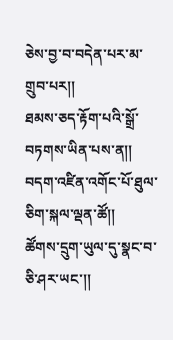ཅེས་བྱ་བ་བདེན་པར་མ་གྲུབ་པར།།
ཐམས་ཅད་རྟོག་པའི་སྒྲོ་བཏགས་ཡིན་པས་ན།།
བདག་འཛིན་འགོང་པོ་ཐུལ་ཅིག་སྐལ་ལྡན་ཚོ།།
ཚོགས་དྲུག་ཡུལ་དུ་སྣང་བ་ཅི་ཤར་ཡང་།།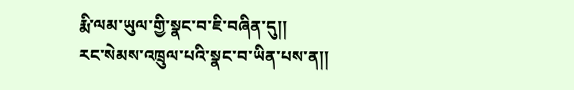རྨི་ལམ་ཡུལ་གྱི་སྣང་བ་ཇི་བཞིན་དུ།།
རང་སེམས་འཁྲུལ་པའི་སྣང་བ་ཡིན་པས་ན།།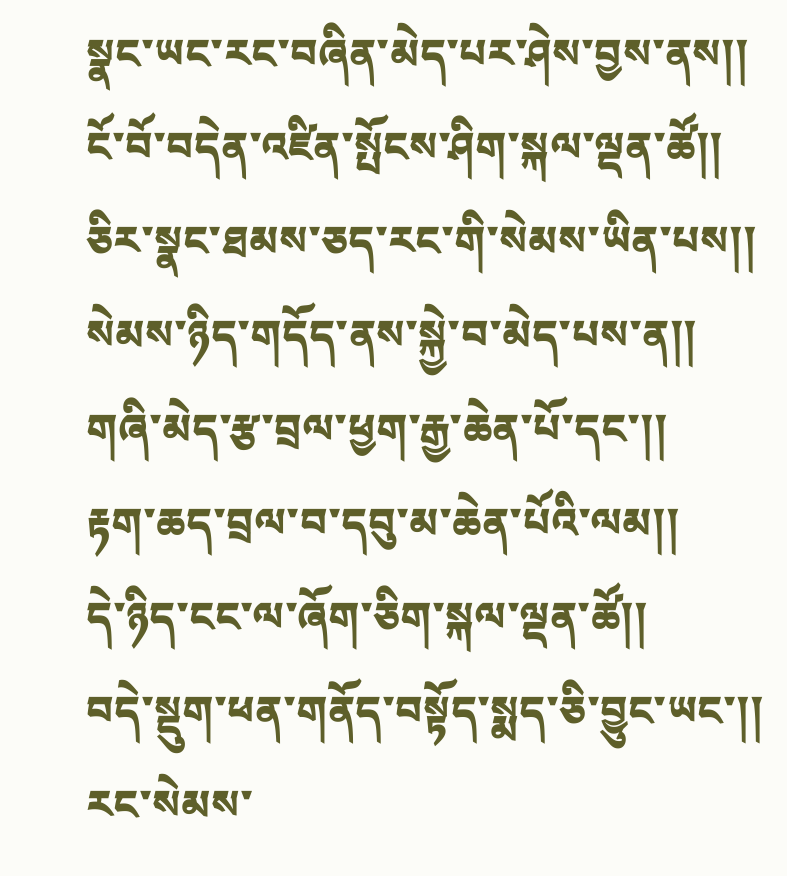སྣང་ཡང་རང་བཞིན་མེད་པར་ཤེས་བྱས་ནས།།
ངོ་བོ་བདེན་འཛིན་སྤོངས་ཤིག་སྐལ་ལྡན་ཚོ།།
ཅིར་སྣང་ཐམས་ཅད་རང་གི་སེམས་ཡིན་པས།།
སེམས་ཉིད་གདོད་ནས་སྐྱེ་བ་མེད་པས་ན།།
གཞི་མེད་རྩ་བྲལ་ཕྱག་རྒྱ་ཆེན་པོ་དང་།།
རྟག་ཆད་བྲལ་བ་དབུ་མ་ཆེན་པོའི་ལམ།།
དེ་ཉིད་ངང་ལ་ཞོག་ཅིག་སྐལ་ལྡན་ཚོ།།
བདེ་སྡུག་ཕན་གནོད་བསྟོད་སྨད་ཅི་བྱུང་ཡང་།།
རང་སེམས་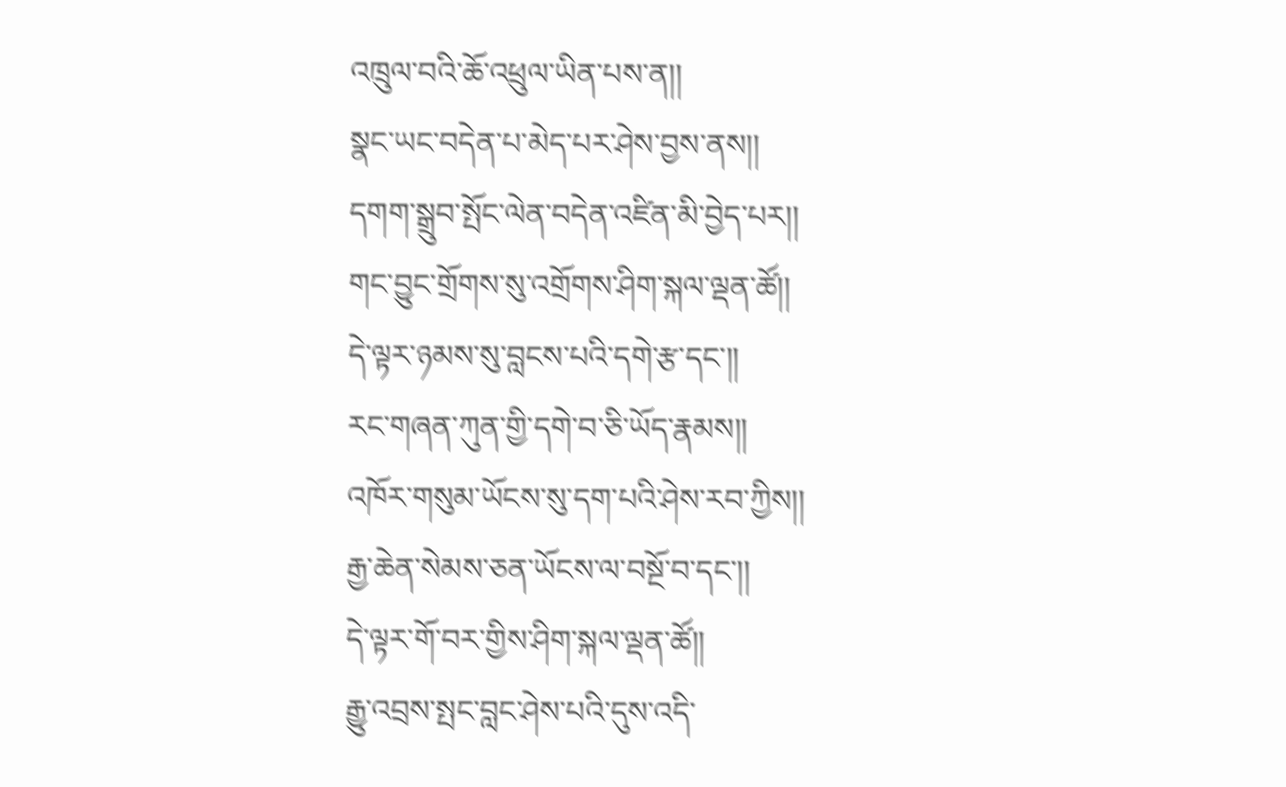འཁྲུལ་བའི་ཆོ་འཕྲུལ་ཡིན་པས་ན།།
སྣང་ཡང་བདེན་པ་མེད་པར་ཤེས་བྱས་ནས།།
དགག་སྒྲུབ་སྤོང་ལེན་བདེན་འཛིན་མི་བྱེད་པར།།
གང་བྱུང་གྲོགས་སུ་འགྲོགས་ཤིག་སྐལ་ལྡན་ཚོ།།
དེ་ལྟར་ཉམས་སུ་བླངས་པའི་དགེ་རྩ་དང་།།
རང་གཞན་ཀུན་གྱི་དགེ་བ་ཅི་ཡོད་རྣམས།།
འཁོར་གསུམ་ཡོངས་སུ་དག་པའི་ཤེས་རབ་ཀྱིས།།
རྒྱ་ཆེན་སེམས་ཅན་ཡོངས་ལ་བསྔོ་བ་དང་།།
དེ་ལྟར་གོ་བར་གྱིས་ཤིག་སྐལ་ལྡན་ཚོ།།
རྒྱུ་འབྲས་སྤང་བླང་ཤེས་པའི་དུས་འདི་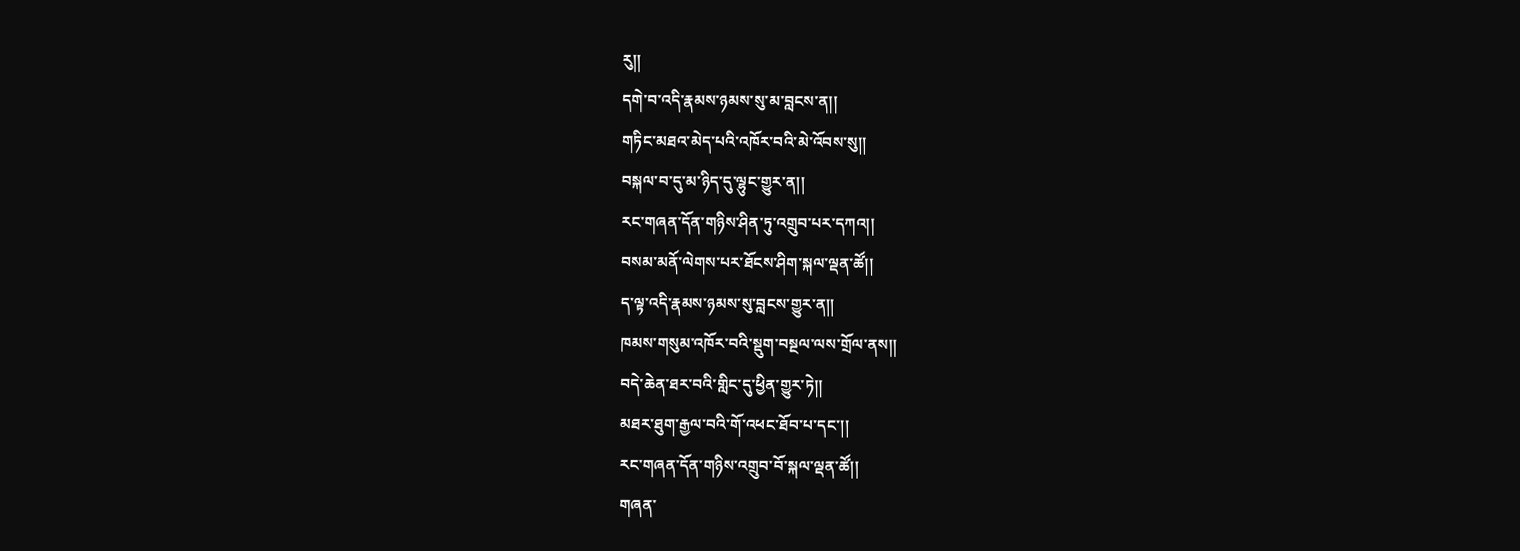རུ།།
དགེ་བ་འདི་རྣམས་ཉམས་སུ་མ་བླངས་ན།།
གཏིང་མཐའ་མེད་པའི་འཁོར་བའི་མེ་འོབས་སུ།།
བསྐལ་བ་དུ་མ་ཉིད་དུ་ལྷུང་གྱུར་ན།།
རང་གཞན་དོན་གཉིས་ཤིན་ཏུ་འགྲུབ་པར་དཀའ།།
བསམ་མནོ་ལེགས་པར་ཐོངས་ཤིག་སྐལ་ལྡན་ཚོ།།
ད་ལྟ་འདི་རྣམས་ཉམས་སུ་བླངས་གྱུར་ན།།
ཁམས་གསུམ་འཁོར་བའི་སྡུག་བསྔལ་ལས་གྲོལ་ནས།།
བདེ་ཆེན་ཐར་བའི་གླིང་དུ་ཕྱིན་གྱུར་ཏེ།།
མཐར་ཐུག་རྒྱལ་བའི་གོ་འཕང་ཐོབ་པ་དང་།།
རང་གཞན་དོན་གཉིས་འགྲུབ་བོ་སྐལ་ལྡན་ཚོ།།
གཞན་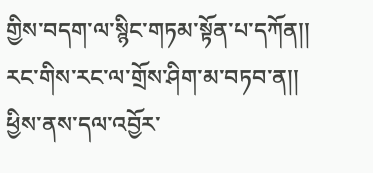གྱིས་བདག་ལ་སྙིང་གཏམ་སྟོན་པ་དཀོན།།
རང་གིས་རང་ལ་གྲོས་ཤིག་མ་བཏབ་ན།།
ཕྱིས་ནས་དལ་འབྱོར་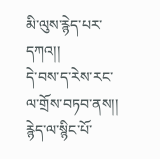མི་ལུས་རྙེད་པར་དཀའ།།
དེ་བས་ད་རེས་རང་ལ་གྲོས་བཏབ་ནས།།
རྙེད་ལ་སྙིང་པོ་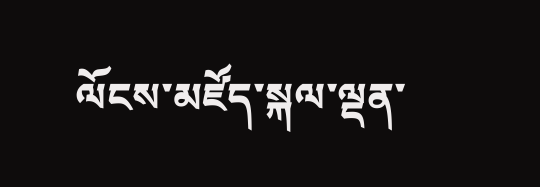ལོངས་མཛོད་སྐལ་ལྡན་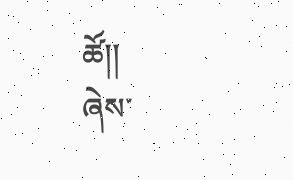ཚོ།།
ཞེས་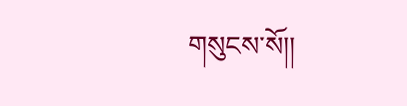གསུངས་སོ།།